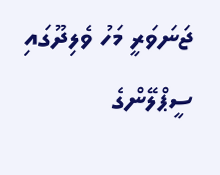ޖަނަވަރީ މަހު ވެލިދޫގައި ސީޕްލޭންގެ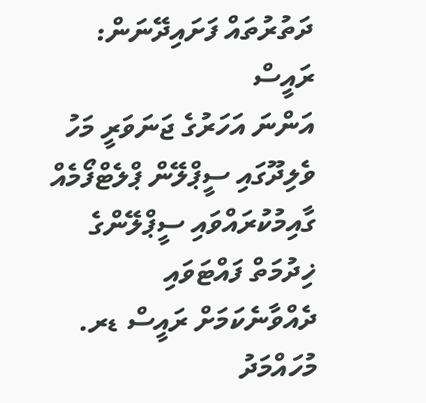ދަތުރުތައް ފަށައިދޭނަން: ރައީސް
އަންނަ އަހަރުގެ ޖަނަވަރީ މަހު ވެލިދޫގައި ސީޕްލޭން ޕްލެޓްފޯމެއް ގާއިމުކުރައްވައި ސީޕްލޭންގެ ޚިދުމަތް ފައްޓަވައި ދެއްވާނެކަމަށް ރައީސް ޑރ. މުހައްމަދު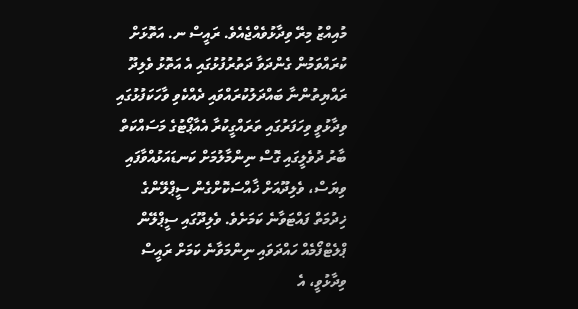މުއިއްޒު މިރޭ ވިދާޅުވެއްޖެއެވެ. ރައީސް ނ. އަތޮޅަށް ކުރައްވަމުން ގެންދަވާ ދަތުރުފުޅުގައި އެ އަތޮޅު ވެލިދޫ ރައްޔިތުންނާ ބައްދަލުކުރައްވައި ދެއްކެވި ވާހަކަފުޅުގައި ވިދާޅުވީ ވިހަފަރުގައި ތަރައްގީކުރާ އެއާޕޯޓުގެ މަސައްކަތް ބާރު ދުވެލީގައި ގޮސް ނިންމާލުމަށް ކަނޑައަޅުއްވާފައި ވިޔަސް، ވެލިދޫއަށް ޚާއްސަކޮށްގެން ސީޕްލޭންގެ ޚިދުމަތް ފައްޓަވާނެ ކަމަށެވެ. ވެލިދޫގައި ސީޕްލޭން ޕްލެޓްފޯމެއް ހައްދަވައި ނިންމަވާނެ ކަމަށް ރައީސް ވިދާޅުވީ، އެ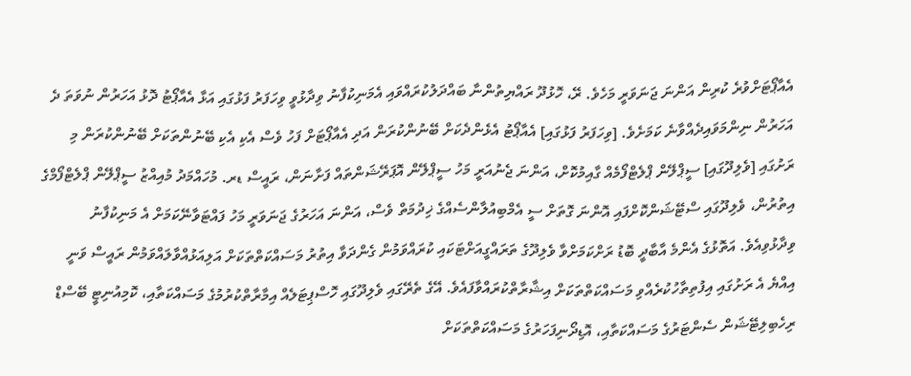އެއާޕޯޓަށްވުރެ ކުރިން އަންނަ ޖަނަވަރީ މަހެވެ. ރޭ، ހޮޅުދޫ ރައްޔިތުންނާ ބައްދަލުކުރައްވައި އެމަނިކުފާނު ވިދާޅުވީ ވިހަފަރު ފަޅުގައި އަޅާ އެއާޕޯޓު ދޮޅު އަހަރުން ނުވަތަ ދެ އަހަރުން ނިންމަވައިދެއްވާނެ ކަމަށެވެ. [ވިހަފަރު ފަޅުގައި] އެއާޕޯޓު އެޅެންދެކަށް ބޭނުންކުރަން އަދި އެއާޕޯޓަށް ފަހު ވެސް އެކި އެކި ބޭނުންތަކަށް ބޭނުންކުރަން މި ރަށުގައި [ވެލިދޫގައި] ސީޕްލޭން ޕްލެޓްފޯމެއް ގާއިމުކޮށް، އަންނަ ޖެނުއަރީ މަހު ސީޕްލޭން އޮޕަރޭޝަންތައް ފަށާނަން، ރައީސް ޑރ. މުހައްމަދު މުއިއްޒު ސީޕްލޭން ޕްލެޓްފޯމްގެ އިތުރުން، ވެލިދޫގައި ސްޓޭޝަންކޮށްފައި އޮންނަ ގޮތަށް ސީ އެމްބިއުލާންސެއްގެ ޚިދުމަތް ވެސް، އަންނަ އަހަރުގެ ޖަނަވަރީ މަހު ފައްޓަވާނޭކަމަށް އެ މަނިކުފާނު ވިދާޅުވިއެވެ. އަތޮޅުގެ އެންމެ އާބާދީ ބޮޑު ރަށްކަމަށްވާ ވެލިދޫގެ ތަރައްގީއަށްޓަކައި ކުރައްވަމުން ގެންދަވާ އިތުރު މަސައްކަތްތަކަށް އަލިއަޅުއްވާލައްވަމުން ރައީސް ވަނީ އިއްޔެ އެ ރަށުގައި އިފުތިތާހުކުރެއްވި މަސައްކަތްތަކަށް އިޝާރާތްކުރައްވާފައެވެ. އޭގެ ތެރޭގައި ވެލިދޫގައި ހޮސްޕިޓަލެއް އިމާރާތްކުރުމުގެ މަސައްކަތާއި، ކޮމިއުނިޓީ ބޭސްޑް ރިހެބިލިޓޭޝަން ސެންޓަރުގެ މަސައްކަތާއި، އޮޑިދޯނިފަހަރުގެ މަސައްކަތްތަކަށް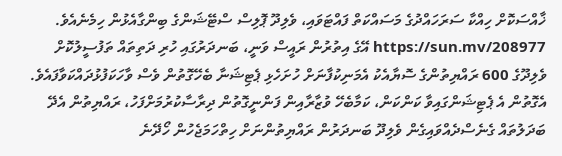ޚާއްސަކޮށް ހިއްކާ ސަރަހައްދުގެ މަސައްކަތް ފައްޓަވައި، ވެލިދޫ ޕޮލިސް ސްޓޭޝަންގެ ބިންގާއެޅުން ހިމެނެއެވެ. https://sun.mv/208977 އޭގެ އިތުރުން ރައީސް ވަނީ، ބަނދަރުގައި ހުރި ދަތިތައް ތަފުސީލުކޮށް ވެލިދޫގެ 600 ރައްޔިތުންގެ ސޮޔާއެކު އެމަނިކުފާނަށް ހުށަހެޅި ޕެޓިޝަނާ ބެހޭގޮތުން ވެސް ވާހަކަފުޅުދައްކަވާފައެވެ. އެގޮތުން އެ ޕެޓިޝަންގައިވާ ކަންކަން، ކަމާބެހޭ ވުޒާރާއިން ފަންނީގޮތުން ދިރާސާކުރުމަށްފަހު، ރައްޔިތުން އެދޭ ބަދަލުތައް ގެނެސްދެއްވައިގެން ވެލިދޫ ބަނދަރުން ރައްޔިތުންނަށް ހިތްހަމަޖެހުން ހޯދޭނެ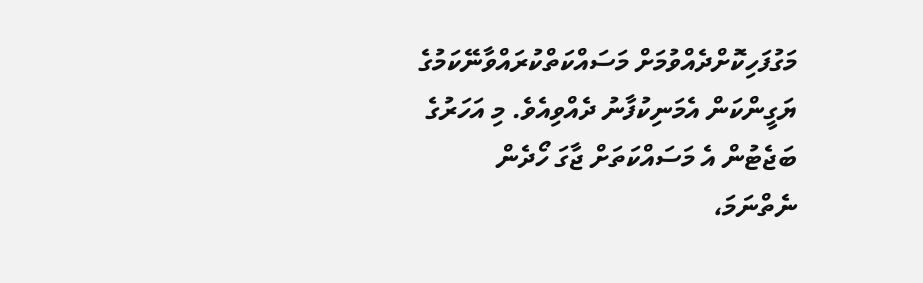މަގުފަހިކޮށްދެއްވުމަށް މަސައްކަތްކުރައްވާނޭކަމުގެ ޔަގީންކަން އެމަނިކުފާނު ދެއްވިއެވެ. މި އަހަރުގެ ބަޖެޓުން އެ މަސައްކަތަށް ޖާގަ ހޯދެން ނެތްނަމަ،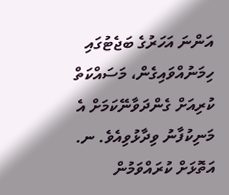އަންނަ އަހަރުގެ ބަޖެޓުގައި ހިމަނުއްވައިގެން، މަސައްކަތް ކުރިއަށް ގެންދަވާނޭކަމަށް އެ މަނިކުފާނު ވިދާޅުވިއެވެ. ނ. އަތޮޅަށް ކުރައްވަމުން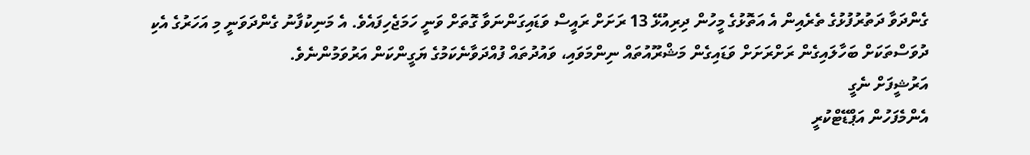ގެންދަވާ ދަތުރުފުޅުގެ ތެރެއިން އެ އަތޮޅުގެ މީހުން ދިރިއުޅޭ 13 ރަށަށް ރައީސް ވަޑައިގަންނަވާ ގޮތަށް ވަނީ ހަމަޖެހިފައެވެ. އެ މަނިކުފާނު ގެންދަވަނީ މި އަހަރުގެ އެކި ދުވަސްތަކަށް ބަހާލައިގެން ރަށްރަށަށް ވަޑައިގެން މަޝްރޫއުތައް ނިންމަވައި، ވައުދުތައް ފުއްދަވާނެކަމުގެ ޔަގީންކަން އަރުވަމުންނެވެ.
އަރުޝީފަށް ނެގީ
އެންމެފަހުން އަޕްޑޭޓްކުރީ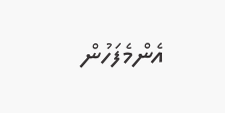އެންމެފަހުން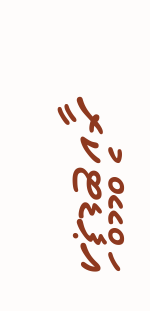އަޕްޑޭޓްކުރީ